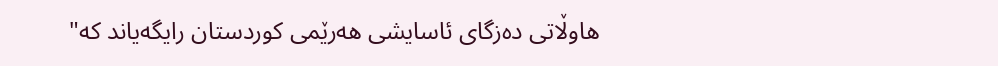هاوڵاتى ده‌زگاى ئاسایشى هه‌رێمى کوردستان رایگه‌یاند که‌"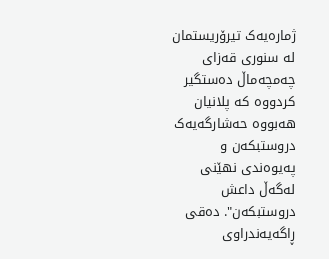ژماره‌یه‌ک تیرۆریستمان له‌ سنورى قه‌زاى چه‌مچه‌ماڵ ده‌ستگیر کردووه‌ که‌ پلانیان هه‌بووه‌ حه‌شارگه‌یه‌ک دروستبکه‌ن و په‌یوه‌ندى نهێنى له‌گه‌ڵ داعش دروستبکه‌ن". ده‌قى ڕاگه‌یه‌ندراوى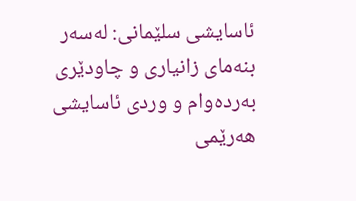ئاسایشى سلێمانی: له‌سه‌ر بنه‌ماى زانیارى و چاودێرى به‌رده‌وام و وردى ئاسایشى ھه‌رێمى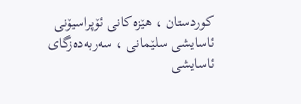کوردستان ، ھێزه‌کانى ئۆپراسیۆنى ئاسایشى سلێمانى ، سه‌ربه‌ده‌زگاى ئاسایشى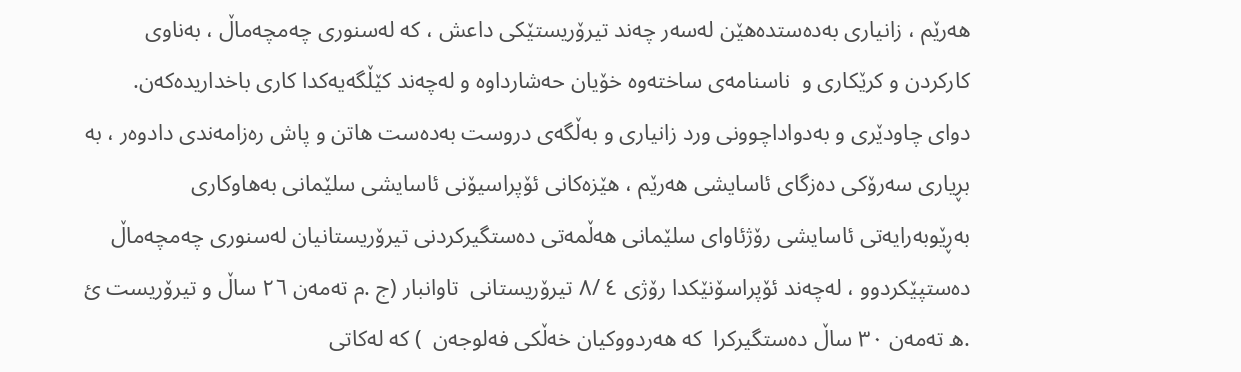ھه‌رێم ، زانیارى به‌ده‌ستده‌ھێن له‌سه‌ر چه‌ند تیرۆریستێکى داعش ، که‌ له‌سنورى چه‌مچه‌ماڵ ، به‌ناوى کارکردن و کرێکارى و  ناسنامه‌ى ساخته‌وه‌ خۆیان حه‌شارداوه‌ و له‌چه‌ند کێڵگه‌یه‌کدا کارى باخداریده‌که‌ن.   دواى چاودێرى و به‌دواداچوونى ورد زانیارى و به‌ڵگه‌ى دروست به‌ده‌ست ھاتن و پاش ره‌زامه‌ندى دادوه‌ر ، به‌ بڕیارى سه‌رۆکى ده‌زگاى ئاسایشى ھه‌رێم ، ھێزه‌کانى ئۆپراسیۆنى ئاسایشى سلێمانى به‌ھاوکارى به‌ڕێوبه‌رایه‌تى ئاسایشى رۆژئاواى سلێمانى ھه‌ڵمه‌تى ده‌ستگیرکردنى تیرۆریستانیان له‌سنورى چه‌مچه‌ماڵ ده‌ستپێکردوو ، له‌چه‌ند ئۆپراسۆنێکدا رۆژى ٤ /٨ تیرۆریستانى  تاوانبار (ج .م ته‌مه‌ن ٢٦ ساڵ و تیرۆریست ئ .ھ ته‌مه‌ن ٣٠ ساڵ ده‌ستگیرکرا  که‌ ھه‌ردووکیان خه‌ڵکى فه‌لوجه‌ن  ) که‌ له‌کاتى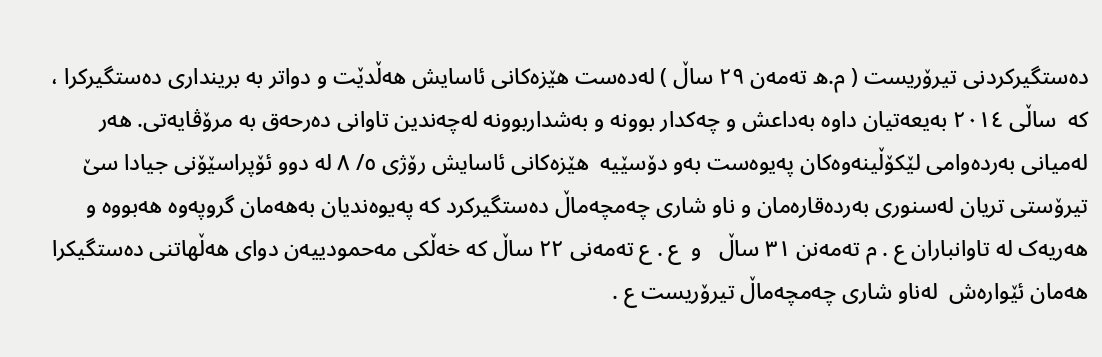ده‌ستگیرکردنى تیرۆریست ( م.ھ ته‌مه‌ن ٢٩ ساڵ ) له‌ده‌ست ھێزه‌کانى ئاسایش ھه‌ڵدێت و دواتر به‌ بریندارى ده‌ستگیرکرا ،   که‌  ساڵى ٢٠١٤ به‌یعه‌تیان داوه‌ به‌داعش و چه‌کدار بوونه‌ و به‌شداربوونه‌ له‌چه‌ندین تاوانى ده‌رحه‌ق به‌ مرۆڤایه‌تی. ھه‌ر له‌میانى به‌رده‌وامى لێکۆڵینه‌وه‌کان په‌یوه‌ست به‌و دۆسێیه‌  ھێزه‌کانى ئاسایش رۆژى ٥/ ٨ له‌ دوو ئۆپراسێۆنى جیادا سێ تیرۆستى تریان له‌سنورى به‌رده‌قاره‌مان و ناو شارى چه‌مچه‌ماڵ ده‌ستگیرکرد که‌ په‌یوه‌ندیان به‌ھه‌مان گروپه‌وه‌ ھه‌بووه‌ و ھه‌ریه‌ک له‌ تاوانباران ع . م ته‌مه‌نن ٣١ ساڵ   و  ع . ع ته‌مه‌نى ٢٢ ساڵ که‌ خه‌ڵکى مه‌حمودییه‌ن دواى ھه‌ڵھاتنى ده‌ستگیکرا  ھه‌مان ئێواره‌ش  له‌ناو شارى چه‌مچه‌ماڵ تیرۆریست ع .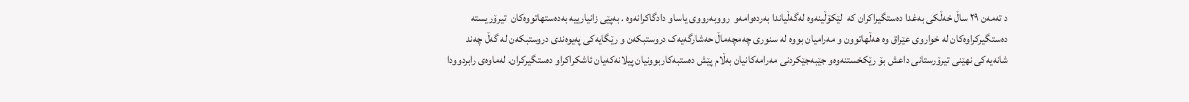د ته‌مه‌ن ٢٩ ساڵ خه‌ڵکى به‌غدا ده‌ستگیراکران که‌  لێکۆڵینه‌وه‌ له‌گه‌ڵیاندا به‌رده‌وامه‌و  رووبه‌رووى یاساو دادگاکرانه‌وه‌ . به‌پێى زانیارییه‌ به‌ده‌ستھاتووه‌کان  تیرۆریسته‌ ده‌ستگیرکراوه‌کان له‌ خواروى عێراق وه‌ ھه‌ڵھاتوون و مه‌رامیان بووه‌ له‌ سنورى چه‌مچه‌ماڵ حه‌شارگه‌یه‌ک دروستبکه‌ن و رێگایه‌کى په‌یوه‌ندى دروستبکه‌ن له‌ گه‌ڵ چه‌ند شانه‌یه‌کى نھێنى تیرۆرستانى داعش بۆ رێکخستنه‌وه‌و جێبه‌جێکردنى مه‌رامه‌کانیان به‌ڵام پێش ده‌ستبه‌کاربوونیان پیلانه‌که‌یان ئاشکراکراو ده‌ستگیرکران. له‌ماوه‌ى رابردوودا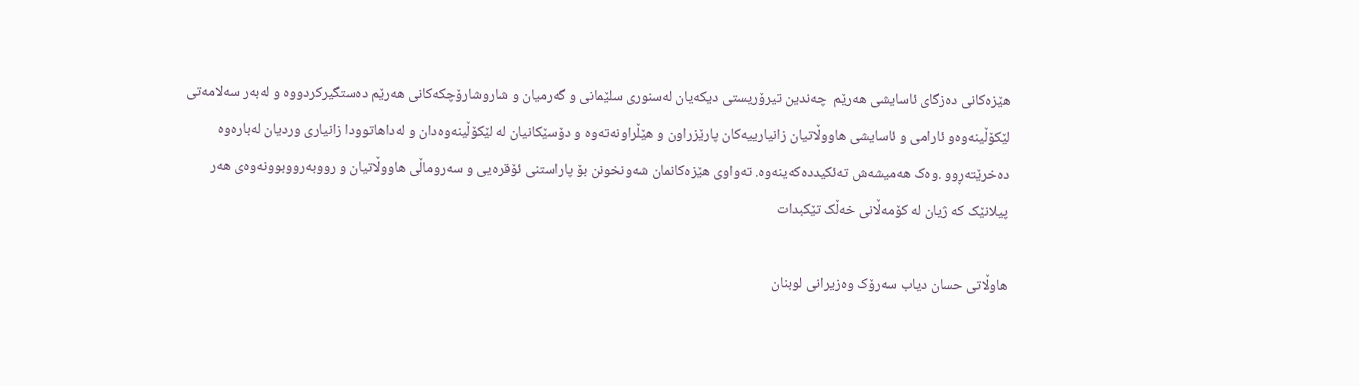ھێزه‌کانى ده‌زگاى ئاسایشى ھه‌رێم  چه‌ندین تیرۆریستى دیکه‌یان له‌سنورى سلێمانى و گه‌رمیان و شاروشارۆچکه‌کانى ھه‌رێم ده‌ستگیرکردووه‌ و له‌به‌ر سه‌لامه‌تى لێکۆڵینه‌وه‌و ئارامى و ئاسایشى ھاووڵاتیان زانیارییه‌کان پارێزراون و ھێڵراونه‌ته‌وه‌ و دۆسێکانیان له‌ لێکۆڵینه‌وه‌دان و له‌داھاتوودا زانیارى وردیان له‌باره‌وه‌ ده‌خرێته‌ڕوو .وه‌ک ھه‌میشه‌ش ته‌ئکیدده‌که‌ینه‌وه‌. ته‌واوى ھێزه‌کانمان شه‌ونخونن بۆ پاراستنى ئۆقره‌یى و سه‌روماڵى ھاووڵاتیان و رووبه‌رووبوونه‌وه‌ى ھه‌ر پیلانێک که‌ ژیان له‌ کۆمه‌ڵانى خه‌ڵک تێکبدات

هاوڵاتى حسان دیاب سه‌رۆک وه‌زیرانى لوبنان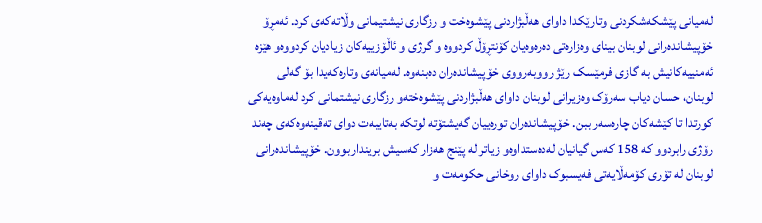له‌میانى پێشکه‌شکردنى وتارێکدا داواى هه‌ڵبژاردنى پێشوه‌خت و رزگارى نیشتیمانى وڵاته‌که‌ى کرد. ئه‌مڕۆ خۆپیشانده‌رانى لوبنان بیناى وه‌زاره‌تى ده‌ره‌وه‌یان کۆنتڕۆڵ کردووه‌ و گرژى و ئاڵۆزییه‌کان زیادیان کردووه‌و هێزه‌ ئه‌منییه‌کانیش به‌ گازى فرمێسک رێژ رووبه‌رووى خۆپیشانده‌ران ده‌بنه‌وه‌. له‌میانه‌ى وتاره‌که‌یدا بۆ گه‌لى لوبنان، حسان دیاب سه‌رۆک وه‌زیرانى لوبنان داواى هه‌ڵبژاردنى پێشوه‌خته‌و رزگارى نیشتمانى کرد له‌ماوه‌یه‌کى کورتدا تا کێشه‌کان چاره‌سه‌ر ببن. خۆپیشانده‌ران توره‌ییان گه‌یشتۆته‌ لوتکه‌ به‌تایبه‌ت دواى ته‌قینه‌وه‌که‌ى چه‌ند رۆژى رابردوو که‌ 158 که‌س گیانیان له‌ده‌ستداوه‌و زیاتر له‌ پێنج هه‌زار که‌سیش برینداربوون. خۆپیشانده‌رانى لوبنان له‌ تۆرى کۆمه‌ڵایه‌تى فه‌یسبوک داواى روخانى حکومه‌ت و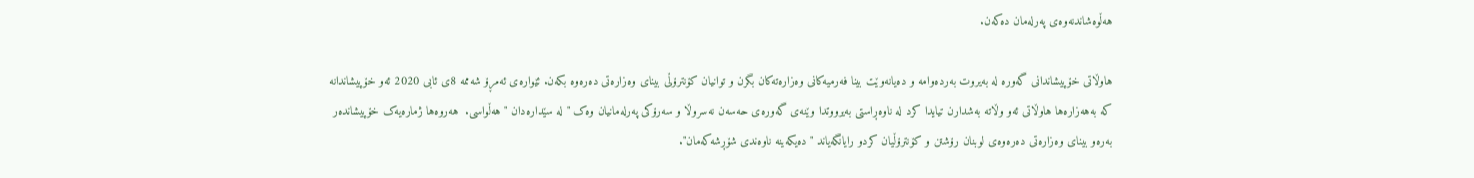هه‌ڵوه‌شاندنه‌وه‌ى په‌رله‌مان ده‌که‌ن.

هاوڵاتى خۆپیشاندانى گه‌وره‌ له‌ به‌یروت به‌رده‌وامه‌ و ده‌یانه‌وێت بینا فه‌رمیه‌کانى وه‌زاره‌ته‌کان بگرن و توانیان کۆنترۆڵى بیناى وه‌زاره‌تى ده‌ره‌وه‌ بکه‌ن. ئێواره‌ى ئه‌مڕۆ شه‌ممه‌ 8ى ئابى 2020 ئه‌و خۆپیشاندانه‌ که‌ به‌هه‌زاره‌ها هاوڵاتى ئه‌و وڵاته‌ به‌شدارن تیایدا کرد له‌ ناوه‌ڕاستى به‌یرووتدا وێنه‌ى گه‌وره‌ى حه‌سه‌ن نه‌سروڵا و سه‌رۆکى په‌رله‌مانیان وه‌ک " له‌ سێداره‌دان " هه‌ڵواسی.  هه‌روه‌ها ژماره‌یه‌ک خۆپیشانده‌ر به‌ره‌و بیناى وه‌زاره‌تى ده‌ره‌وه‌ى لوبنان رۆشتن و کۆنترۆڵیان کردو رایانگه‌یاند " ده‌یکه‌ینه‌ ناوه‌ندى شۆڕشه‌که‌مان".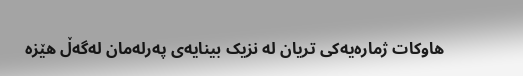هاوکات ژماره‌یه‌کى تریان له‌ نزیک بینایه‌ى په‌رله‌مان له‌گه‌ڵ هێزه‌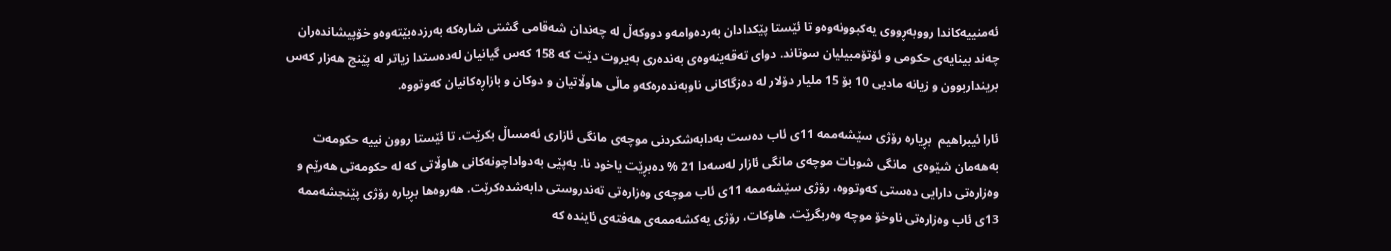ئه‌منییه‌کاندا رووبه‌ڕووى یه‌کبوونه‌وه‌و تا ئێستا پێکدادان به‌رده‌وامه‌و دووکه‌ڵ له‌ چه‌ندان شه‌قامى گشتى شاره‌که‌ به‌رزده‌بێته‌وه‌و خۆپیشانده‌ران چه‌ند بینایه‌ى حکومى و ئۆتۆمبیلیان سوتاند. دواى ته‌قه‌ینه‌وه‌ى به‌نده‌رى به‌یروت دێت که‌ 158 که‌س گیانیان له‌ده‌ستدا زیاتر له‌ پێنج هه‌زار که‌س برینداربوون و زیانه‌ مادیى 10 بۆ 15 ملیار دۆلار له‌ ده‌زگاکانى ناوبه‌نده‌ره‌که‌و ماڵى هاوڵاتیان و دوکان و بازاڕه‌کانیان که‌وتووه‌.

ئارا ئیبراهیم  بڕیاره‌ رۆژى سێشه‌ممه‌ 11ى ئاب ده‌ست به‌دابه‌شکردنى موچه‌ى مانگى ئازارى ئه‌مساڵ بکرێت، تا ئێستا روون نییه‌ حکومه‌ت به‌هه‌مان شێوه‌ى  مانگى شوبات موچه‌ى مانگى ئازار له‌سه‌دا 21 % ده‌بڕێت یاخود نا. به‌پێى به‌دواداچونه‌کانى هاوڵاتى که‌ له‌ حکومه‌تى هه‌رێم و وه‌زاره‌تى دارایى ده‌ستى که‌وتووه‌، رۆژى سێشه‌ممه‌ 11ى ئاب موچه‌ى وه‌زاره‌تى ته‌ندروستى دابه‌شده‌کرێت. هه‌روه‌ها بڕیاره‌ رۆژى پێنجشه‌ممه‌ 13ى ئاب وه‌زاره‌تى ناوخۆ موچه‌ وه‌ربگرێت. هاوکات، رۆژى یه‌کشه‌ممه‌ى هه‌فته‌ى ئاینده‌ که‌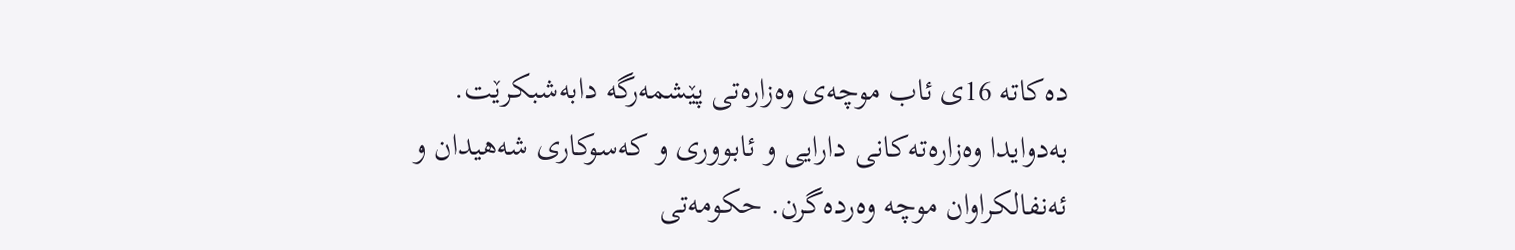ده‌کاته‌ 16ى ئاب موچه‌ى وه‌زاره‌تى پێشمه‌رگه‌ دابه‌شبکرێت. به‌دوایدا وه‌زاره‌ته‌کانى دارایى و ئابوورى و که‌سوکارى شه‌هیدان و ئه‌نفالکراوان موچه‌ وه‌رده‌گرن. حکومه‌تى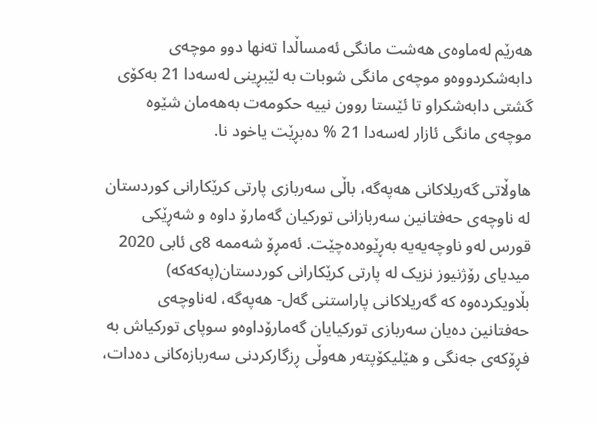هه‌رێم له‌ماوه‌ى هه‌شت مانگى ئه‌مساڵدا ته‌نها دوو موچه‌ى دابه‌شکردووه‌و موچه‌ى مانگى شوبات به‌ لێبڕینى له‌سه‌دا 21 به‌کۆى گشتى دابه‌شکراو تا ئێستا روون نییه‌ حکومه‌ت به‌هه‌مان شێوه‌ موچه‌ى مانگى ئازار له‌سه‌دا 21 % ده‌بڕێت یاخود نا.

هاوڵاتى گه‌ریلاکانى هه‌په‌گه‌، باڵى سه‌ربازى پارتى کرێکارانى کوردستان له‌ ناوچه‌ى حه‌فتانین سه‌ربازانى تورکیان گه‌مارۆ داوه‌ و شه‌ڕێکى قورس له‌و ناوچه‌یه‌یه‌ به‌ڕێوه‌ده‌چێت. ئه‌مڕۆ شه‌ممه‌ 8ى ئابى 2020 میدیاى رۆژنیوز نزیک له‌ پارتى کرێکارانى کوردستان(په‌که‌که‌) بڵاویکرده‌وه‌ که‌ گه‌ریلاکانی پاراستنى گه‌ل- هه‌په‌گه‌، له‌ناوچه‌ى حه‌فتانین ده‌یان سه‌ربازى تورکیایان گه‌مارۆداوه‌و سوپاى تورکیاش به‌ فڕۆکه‌ى جه‌نگى و هێلیکۆپته‌ر هه‌وڵى ڕزگارکردنى سه‌ربازه‌کانى ده‌دات،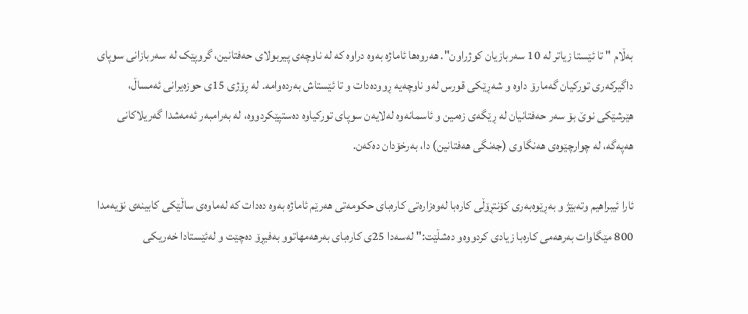به‌ڵام " تا ئێستا زیاتر له‌ 10 سه‌ربازیان کوژراون". هه‌روه‌ها ئاماژه‌ به‌وه‌ دراوه‌ که‌ له‌ ناوچه‌ى پیربولاى حه‌فتانین، گروپێک له‌ سه‌ربازانى سوپاى داگیرکه‌رى تورکیان گه‌مارۆ داوه‌ و شه‌ڕێکى قورس له‌و ناوچه‌یه‌ ڕووده‌دات و تا ئێستاش به‌رده‌وامه‌. له‌ ڕۆژى 15ى حوزه‌یرانى ئه‌مساڵ، هێرشێکى نوێ بۆ سه‌ر حه‌فتانیان له‌ ڕێگه‌ى زه‌مین و ئاسمانه‌وه‌ له‌لایه‌ن سوپاى تورکیاوه‌ ده‌ستپێکردووه‌، له‌ به‌رامبه‌ر ئه‌مه‌شدا گه‌ریلاکانى هه‌په‌گه‌، له‌ چوارچێوه‌ى هه‌نگاوى (جه‌نگى هه‌فتانین) دا، به‌رخۆدان ده‌که‌ن.

ئارا ئیبراهیم وته‌بێژ و به‌ڕێوه‌به‌رى کۆنتڕۆڵى کاره‌با له‌وه‌زاره‌تى کاره‌باى حکومه‌تى هه‌رێم ئاماژه‌ به‌وه‌ ده‌دات که‌ له‌ماوه‌ى ساڵێکى کابینه‌ى نۆیه‌مدا 800 مێگاوات به‌رهه‌مى کاره‌با زیادى کردووه‌و ده‌شڵێت:" له‌سه‌دا 25ى کاره‌باى به‌رهه‌مهاتوو به‌فیڕۆ ده‌چێت و له‌ئێستادا خه‌ریکى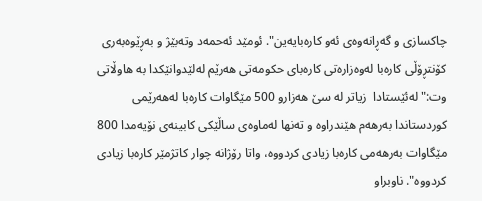چاکسازى و گه‌ڕانه‌وه‌ى ئه‌و کاره‌بایه‌ین". ئومێد ئه‌حمه‌د وته‌بێژ و به‌ڕێوه‌به‌رى کۆنتڕۆڵى کاره‌با له‌وه‌زاره‌تى کاره‌باى حکومه‌تى هه‌رێم له‌لێدوانێکدا به‌ هاوڵاتى وت:" له‌ئێستادا  زیاتر له‌ سێ هه‌زارو 500 مێگاوات کاره‌با له‌هه‌رێمى کوردستاندا به‌رهه‌م هێندراوه‌ و ته‌نها له‌ماوه‌ى ساڵێکى کابینه‌ى نۆیه‌مدا 800 مێگاوات به‌رهه‌مى کاره‌با زیادى کردووه‌، واتا رۆژانه‌ چوار کاتژمێر کاره‌با زیادى کردووه‌". ناوبراو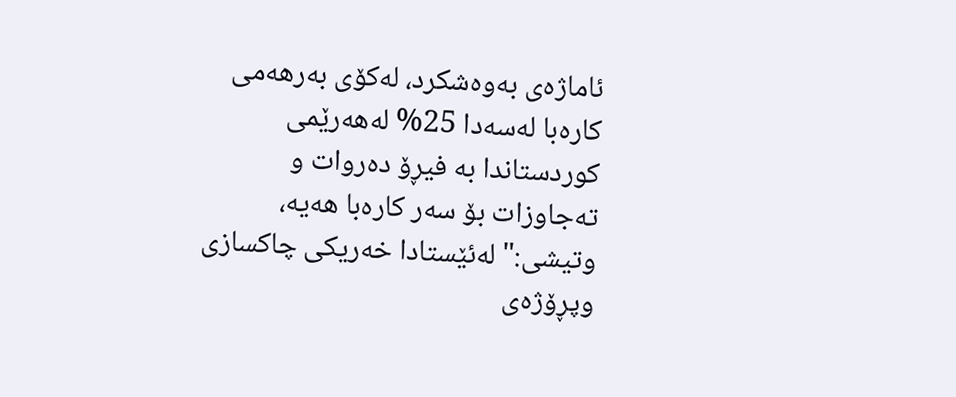ئاماژه‌ى به‌وه‌شکرد، له‌کۆى به‌رهه‌مى کاره‌با له‌سه‌دا 25% له‌هه‌رێمى کوردستاندا به‌ فیڕۆ ده‌روات و ته‌جاوزات بۆ سه‌ر کاره‌با هه‌یه‌، وتیشى:" له‌ئێستادا خه‌ریکى چاکسازى وپڕۆژه‌ى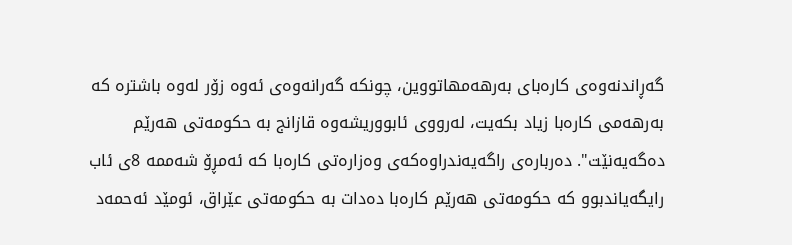گه‌ڕاندنه‌وه‌ى کاره‌باى به‌رهه‌مهاتووین، چونکه‌ گه‌رانه‌وه‌ى ئه‌وه‌ زۆر له‌وه‌ باشتره‌ که‌ به‌رهه‌مى کاره‌با زیاد بکه‌یت، له‌رووى ئابووریشه‌وه‌ قازانج به‌ حکومه‌تى هه‌رێم ده‌گه‌یه‌نێت". ده‌رباره‌ى راگه‌یه‌ندراوه‌که‌ى وه‌زاره‌تى کاره‌با که‌ ئه‌مڕۆ شه‌ممه‌ 8ى ئاب رایگه‌یاندبوو که‌ حکومه‌تى هه‌رێم کاره‌با ده‌دات به‌ حکومه‌تى عێراق، ئومێد ئه‌حمه‌د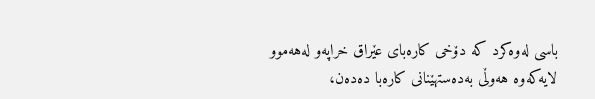باسى له‌وه‌کرد که‌ دۆخى کاره‌باى عێراق خراپه‌و له‌هه‌موو لایه‌که‌وه‌ هه‌وڵى به‌ده‌ستهێنانى کاره‌با ده‌ده‌ن،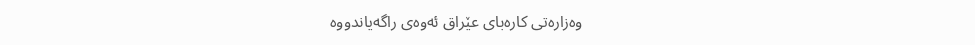وه‌زاره‌تى کاره‌باى عێراق ئه‌وه‌ى راگه‌یاندووه‌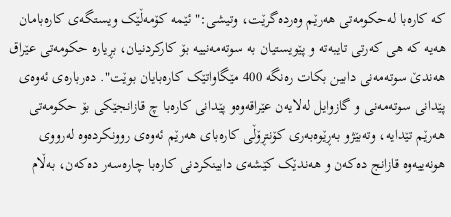که‌ کاره‌با له‌حکومه‌تى هه‌رێم وه‌رده‌گرێت، وتیشى:" ئێمه‌ کۆمه‌ڵێک ویستگه‌ى کاره‌بامان هه‌یه‌ که‌ هى که‌رتى تایبه‌ته‌ و پێویستیان به‌ سوته‌مه‌نییه‌ بۆ کارکردنیان، بڕیاره‌ حکومه‌تى عێراق هه‌ندێ سوته‌مه‌نى دابین بکات ره‌نگه‌ 400 مێگاواتێک کاره‌بایان بوێت". ده‌رباره‌ى ئه‌وه‌ى پێدانى سوته‌مه‌نى و گازوایل له‌لایه‌ن عێراقه‌وه‌و پێدانى کاره‌با چ قازانجێکى بۆ حکومه‌تى هه‌رێم تێدایه‌، وته‌بێژو به‌ڕێوه‌به‌رى کۆنتڕۆڵى کاره‌باى هه‌رێم ئه‌وه‌ى روونکرده‌وه‌ له‌رووى هونه‌ییه‌وه‌ قازانج ده‌که‌ن و هه‌ندێک کێشه‌ى دابینکردنى کاره‌با چاره‌سه‌ر ده‌که‌ن، به‌ڵام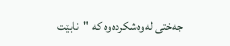جه‌ختى له‌وه‌شکرده‌وه‌ که‌ "نابێت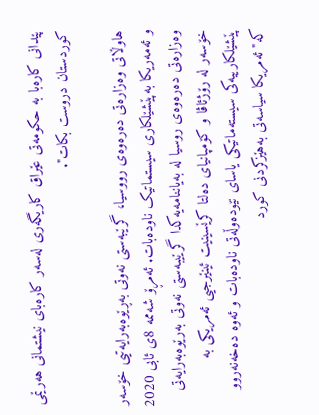پێدانى کاره‌با به‌ حکومه‌تى عێراق کاریگه‌رى له‌سه‌ر کاره‌باى نیشتمانى هه‌رێمى کوردستان دروست بکات".

هاوڵاتى ‌وه‌زاره‌تى ده‌ره‌وه‌ى رووسیا، گرێبه‌ستى نه‌وتى به‌ڕێوه‌به‌رایه‌تیى خۆسه‌ر و ئه‌مه‌ریکا به‌پێشێلکارى سیستماتیک ناوده‌بات. ئه‌مڕۆ شه‌ممه‌ 8ى ئابى 2020 وه‌زاره‌تى ده‌ره‌وه‌ى روسیا له‌ به‌یاننامه‌یه‌کدا گرێیبه‌ستى نه‌وتى به‌رێوه‌به‌رایه‌تى خۆسه‌ر له‌ رۆژئاڤا و کۆمپانیاى ده‌لتا کرێسینیت ئینێرجیى ئه‌مریکى به‌ پێشێلکارییه‌کى سیسته‌ماتیکى یاساى نێوده‌وڵه‌تى ناوده‌بات و ئه‌وه‌ ده‌خه‌نه‌روو که‌" ئه‌مریکا سیاسه‌تى به‌هێزکردنى کورد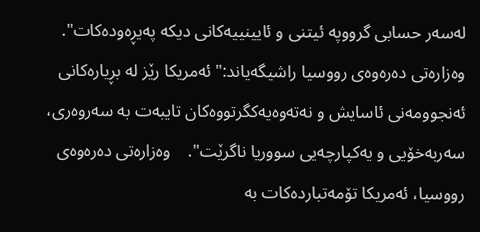له‌سه‌ر حسابى گرووپه‌ ئیتنى و ئایینییه‌کانى دیکه‌ په‌یڕه‌وده‌کات".   وه‌زاره‌تى ده‌ره‌وه‌ى رووسیا راشیگه‌یاند:" ئه‌مریکا رێز له‌ بڕیاره‌کانى ئه‌نجوومه‌نى ئاسایش و نه‌ته‌وه‌یه‌کگرتووه‌کان تایبه‌ت به‌ سه‌روه‌ری، سه‌ربه‌خۆیى و یه‌کپارچه‌یى سووریا ناگرێت".    وه‌زاره‌تى ده‌ره‌وه‌ى رووسیا، ئه‌مریکا تۆمه‌تبارده‌کات به‌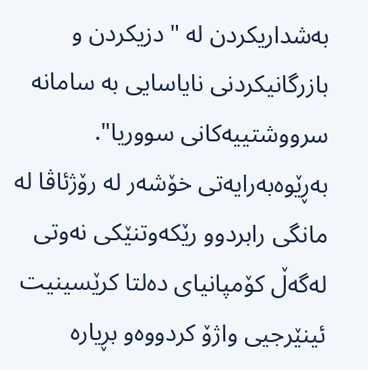به‌شداریکردن له‌ "دزیکردن و بازرگانیکردنى نایاسایى به‌ سامانه‌ سرووشتییه‌کانى سووریا". به‌ڕێوه‌به‌رایه‌تى خۆشه‌ر له‌ رۆژئاڤا له‌ مانگى رابردوو رێکه‌وتنێکى نه‌وتى له‌گه‌ڵ کۆمپانیاى ده‌لتا کرێسینیت ئینێرجیى واژۆ کردووه‌و بڕیاره‌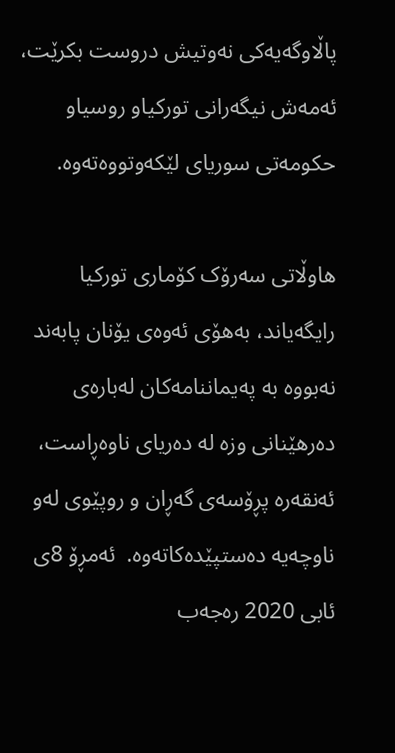پاڵاوگه‌یه‌کى نه‌وتیش دروست بکرێت، ئه‌مه‌ش نیگه‌رانى تورکیاو روسیاو حکومه‌تى سوریاى لێکه‌وتووه‌ته‌وه‌.

هاوڵاتى سه‌رۆک کۆمارى تورکیا رایگه‌یاند، به‌هۆى ئه‌وه‌ى یۆنان پابه‌ند نه‌بووه‌ به‌ په‌یماننامه‌کان له‌باره‌ى ده‌رهێنانى وزه‌ له‌ ده‌ریاى ناوه‌ڕاست، ئه‌نقه‌ره‌ پڕۆسه‌ى گه‌ڕان و روپێوى له‌و ناوچه‌یه‌ ده‌ستپێده‌کاته‌وه‌.  ئه‌مڕۆ 8ى ئابى 2020 ره‌جه‌ب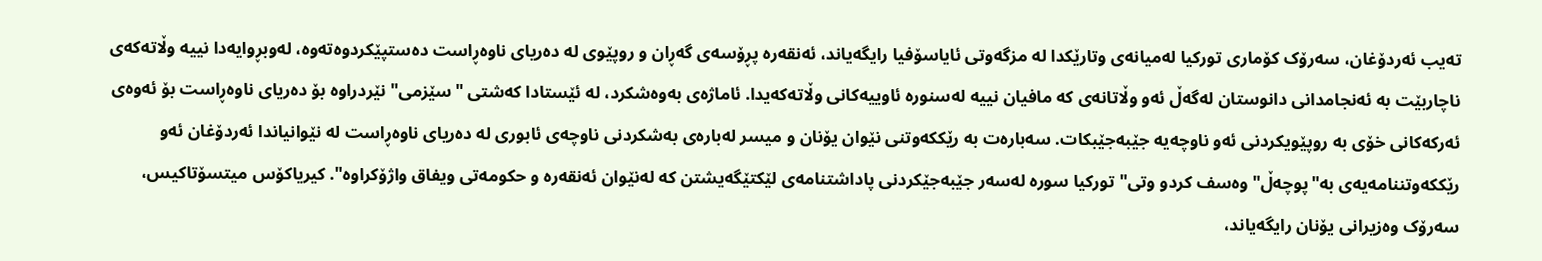ته‌یب ئه‌ردۆغان، سه‌رۆک کۆمارى تورکیا له‌میانه‌ى وتارێکدا له‌ مزگه‌وتى ئایاسۆفیا رایگه‌یاند، ئه‌نقه‌ره‌ پڕۆسه‌ى گه‌ڕان و روپێوى له‌ ده‌ریاى ناوه‌ڕاست ده‌ستپێکردوه‌ته‌وه‌، له‌وبڕوایه‌دا نییه‌ وڵاته‌که‌ى ناچاربێت به‌ ئه‌نجامدانى دانوستان له‌گه‌ڵ ئه‌و وڵاتانه‌ى که‌ مافیان نییه‌ له‌سنوره‌ ئاوییه‌کانى وڵاته‌که‌یدا. ئاماژه‌ى به‌وه‌شکرد، له‌ ئێستادا که‌شتى "سێزمی" نێردراوه‌ بۆ ده‌ریاى ناوه‌ڕاست بۆ ئه‌وه‌ى ئه‌رکه‌کانى خۆى به‌ روپێویکردنى ئه‌و ناوچه‌یه‌ جێبه‌جێبکات. سه‌باره‌ت به‌ رێککه‌وتنى نێوان یۆنان و میسر له‌باره‌ى به‌شکردنى ناوچه‌ى ئابورى له‌ ده‌ریاى ناوه‌ڕاست له‌ نێوانیاندا ئه‌ردۆغان ئه‌و رێککه‌وتننامه‌یه‌ى به‌"پوچه‌ڵ" وه‌سف کردو وتى" تورکیا سوره‌ له‌سه‌ر جێبه‌جێکردنى پاداشتنامه‌ى لێکتێگه‌یشتن که‌ له‌نێوان ئه‌نقه‌ره‌ و حکومه‌تى ویفاق واژۆکراوه‌". کیریاکۆس میتسۆتاکیس، سه‌رۆک وه‌زیرانى یۆنان رایگه‌یاند،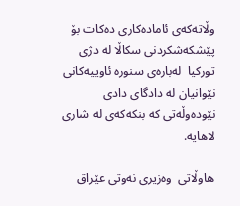وڵاته‌که‌ى ئاماده‌کارى ده‌کات بۆ پێشکه‌شکردنى سکاڵا له‌ دژى تورکیا  له‌باره‌ى سنوره‌ ئاوییه‌کانى نێوانیان له‌ دادگاى دادى نێوده‌وڵه‌تى که‌ بنکه‌که‌ى له‌ شارى لاهایه‌.

هاوڵاتى  وەزیری نەوتی عێراق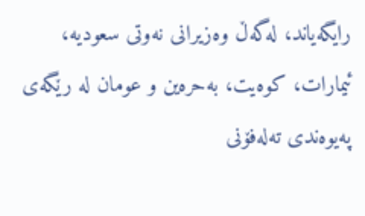رایگەیاند، لەگەڵ وەزیرانی نەوتی سعودیە، ئیمارات، کوەیت، بەحرەین و عومان لە رێگەی پەیوەندی تەلەفۆنی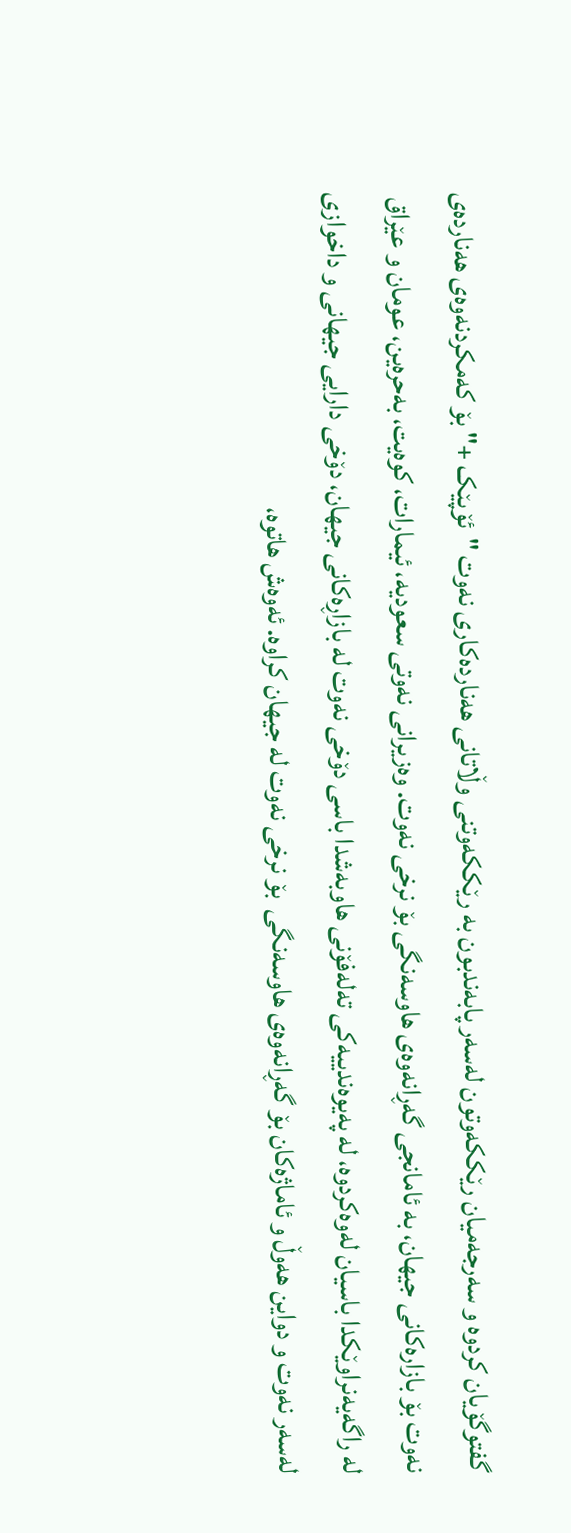گفتوگۆیان کردوە و سەرجەمیان رێککەوتون لەسەر پابەندبون بە رێککەوتنی وڵاتانی هەناردەکاری نەوت "ئۆپێک +" بۆ کەمکردنەوەی هەناردەی نەوت بۆ بازارەکانی جیهان، بە ئامانجی گەڕانەوەی هاوسەنگی بۆ نرخی نەوت. وەزیرانی نەوتی سعودیە، ئیمارات، کوەیت، بەحرەین، عومان و عێراق لە راگەیەنراوێکدا باسیان لەوەکردوە، لە پەیوەندییەکی تەلەفۆنی هاوبەشدا باسی دۆخی نەوت لە بازاڕەکانی جیهان، دۆخی دارایی جیهانی و داخوازی لەسەر نەوت و دواین هەوڵ و ئاماژەکان بۆ گەڕانەوەی هاوسەنگی  بۆ نرخی نەوت لە جیهان کراوە. ئەوەش هاتوە،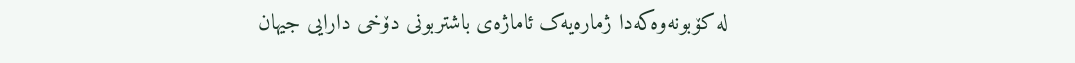لە کۆبونەوەکەدا ژمارەیەک ئاماژەی باشتربونی دۆخی دارایی جیهان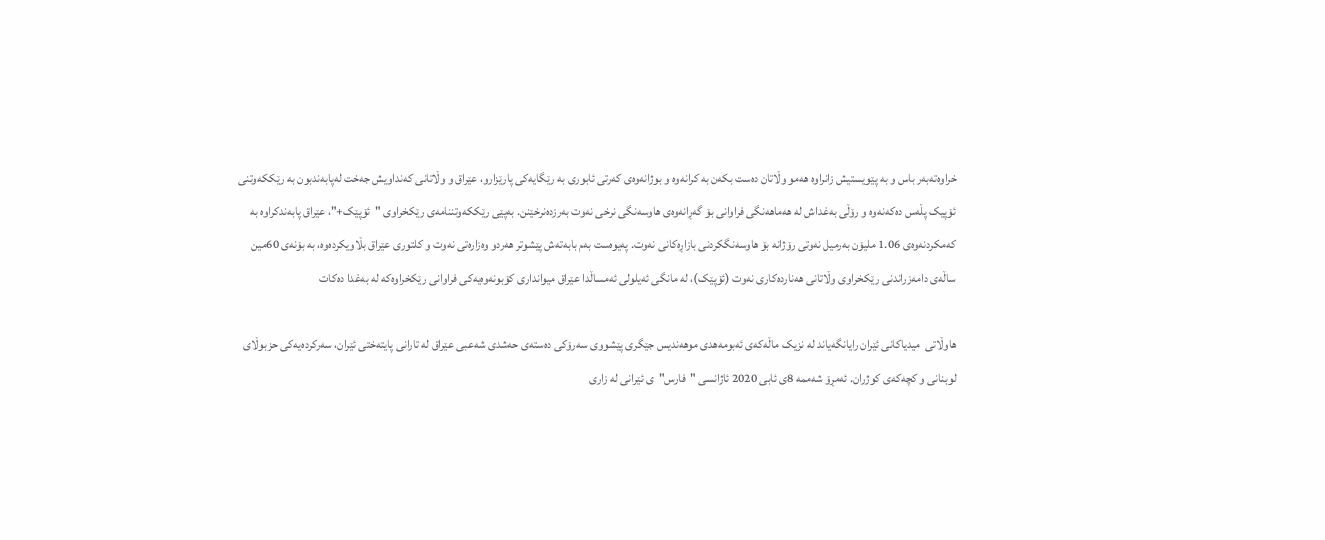خراوەتەبەر باس و بە پێویستیش زانراوە هەمو وڵاتان دەست بکەن بە کرانەوە و بوژانەوەی کەرتی ئابوری بە رێگایەکی پارێزارو، عێراق و وڵاتانی کەنداویش جەخت لەپابەندبون بە رێککەوتنی ئۆپیک پڵەس دەکەنەوە و رۆڵی بەغداش لە هەماهەنگی فراوانی بۆ گەڕانەوەی هاوسەنگی نرخی نەوت بەرزدەنرخێنن. بەپێی رێککەوتننامەی رێکخراوی "ئۆپێک+"، عێراق پابەندکراوە بە کەمکردنەوەی 1.06 ملیۆن بەرمیل نەوتی رۆژانە بۆ هاوسەنگکردنی بازاڕەکانی نەوت. پەیوەست بەم بابەتەش پێشوتر هەردو وەزارەتی نەوت و کلتوری عێراق بڵاویکردەوە، بە بۆنەی 60مین ساڵەی دامەزراندنی رێکخراوی وڵاتانی هەناردەکاری نەوت (ئۆپێک)، لە مانگی ئەیلولی ئەمساڵدا عێراق میوانداری کۆبونەوەیەکی فراوانی رێکخراوەکە لە بەغدا دەکات

هاوڵاتى ‌ میدیاکانی ئێران رایانگه‌یاند له‌ نزیک ماڵه‌که‌ی ئه‌بومه‌هدی موهه‌ندیس جێگری پێشووی سه‌رۆکی ده‌سته‌ی حه‌شدی شه‌عبی عێراق له‌ تارانی پایته‌ختی ئێران، سه‌رکرده‌یه‌کی حزبوڵای لوبنانی و کچه‌که‌ی کوژران. ئه‌مڕۆ شه‌ممه‌ 8ى ئابى 2020 ئاژانسی "فارس"ی ئێرانی له‌ زاری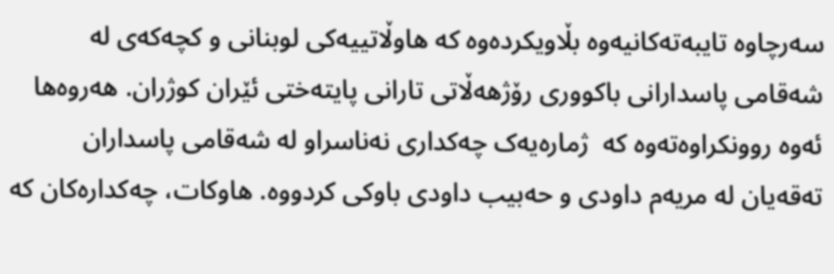سه‌رچاوه‌ تایبه‌ته‌کانیه‌وه‌ بڵاویکرده‌وه‌ که‌ هاوڵاتییه‌کی لوبنانی و کچه‌که‌ی له‌ شه‌قامی پاسدارانی باکووری رۆژهه‌ڵاتی تارانی پایته‌ختی ئێران کوژران. هه‌روه‌ها ئه‌وه‌ روونکراوه‌ته‌وه‌ که‌  ژماره‌یه‌ک چه‌کداری نه‌ناسراو له‌ شه‌قامی پاسداران ته‌قه‌یان له‌ مریه‌م داودی و حه‌بیب داودی باوکی کردووه‌. هاوکات، چه‌کداره‌کان که‌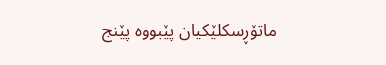ماتۆڕسکلێکیان پێبووه‌ پێنج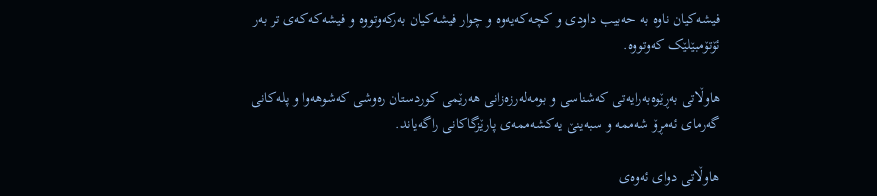فیشه‌کیان ناوه‌ به‌ حه‌بیب داودی و کچه‌که‌یه‌وه‌ و چوار فیشه‌کیان به‌رکه‌وتووه‌ و فیشه‌که‌که‌ی تر به‌ر ئۆتۆمبێلێک که‌وتووه‌.

هاوڵاتى به‌ڕێوه‌به‌رایه‌تى که‌شناسى و بومه‌له‌رزه‌زانى هه‌رێمى کوردستان ره‌وشى که‌شوهه‌وا و پله‌کانى گه‌رماى ئه‌مڕۆ شه‌ممه‌ و سبه‌ینێ یه‌کشه‌ممه‌ی پارێزگاکانى راگه‌یاند.

هاوڵاتى دواى ئه‌وه‌ى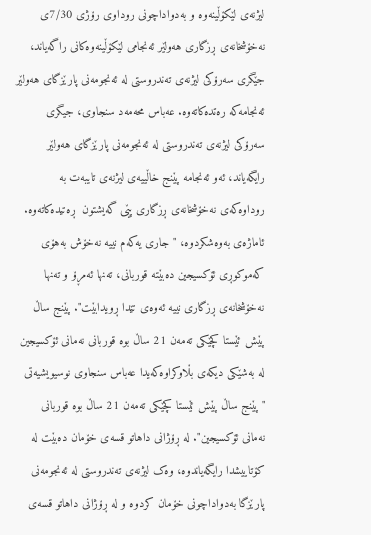لیژنه‌ى لێکۆڵینه‌وه‌ ‌و به‌دواداچونى روداوى رۆژى 7/30ى نه‌خۆشخانه‌ى ڕزگارى ‌هه‌ولێر ئه‌نجامى لێکۆڵینه‌وه‌کانى راگه‌یاند، جێگرى سه‌رۆکى لیژنه‌ى ته‌ندروستى له‌ ئه‌نجومه‌نى پارێزگاى هه‌ولێر ئه‌نجامه‌که‌ ره‌تده‌کاته‌وه‌. عه‌باس محه‌مه‌د سنجاوی، جیگرى سه‌رۆکى لیژنه‌ى ته‌ندروستى له‌ ئه‌نجومه‌نى پارێزگاى هه‌ولێر رایگه‌یاند، ئه‌و ئه‌نجامه‌ پێنج خاڵییه‌ى لیژنه‌ى تایبه‌ت به‌ روداوه‌که‌ى نه‌خۆشخانه‌ى ڕزگارى پێى گه‌یشتون  ڕه‌تیده‌کاته‌وه‌.  ئاماژه‌ى به‌وه‌شکردوه‌، "جارى یه‌که‌م نییه‌ نه‌خۆش به‌هۆى که‌موکوڕى ئۆکسیجین ده‌بێته‌ قوربانی، ته‌نها ئه‌مڕۆ و ته‌نها نه‌خۆشخانه‌ى ڕزگارى نییه‌ ئه‌وه‌ى تێدا ڕویدابێت". پێنج ساڵ پێش ئێستا کچێکى ته‌مه‌ن 21 ساڵ بوه‌ قوربانى نه‌مانى ئۆکسیجین له‌ به‌شێکى دیکه‌ى بڵاوکراوه‌که‌یدا عه‌باس سنجاوى نوسیویشیه‌تى "پێنج ساڵ پێش ئێستا کچێکى ته‌مه‌ن 21 ساڵ بوه‌ قوربانى نه‌مانى ئۆکسیجین". له‌ ڕۆژانى داهاتو قسه‌ى خۆمان ده‌بێت له‌ کۆتاییشدا رایگه‌یاندوه‌، وه‌ک لیژنه‌ى ته‌ندروستى له‌ ئه‌نجومه‌نى پارێزگا به‌دواداچونى خۆمان کردوه‌ و له‌ ڕۆژانى داهاتو قسه‌ى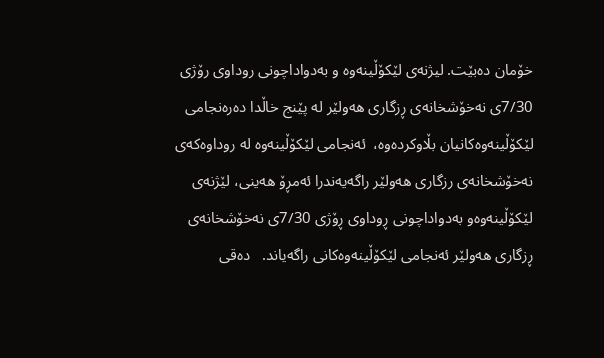خۆمان ده‌بێت. لیژنه‌ى لێکۆڵینه‌وه‌ ‌و به‌دواداچونى روداوى رۆژى 7/30ى نه‌خۆشخانه‌ى ڕزگارى ‌هه‌ولێر له‌ پێنج خاڵدا ده‌ره‌نجامى لێکۆڵینه‌وه‌کانیان بڵاوکرده‌وه‌،  ‌ئه‌نجامى لێکۆڵینه‌وه‌ له‌ روداوه‌که‌ى نه‌خۆشخانه‌ى رزگارى هه‌ولێر راگه‌یه‌ندرا ئه‌مڕۆ هه‌ینی، لێژنه‌ى لێکۆڵینه‌وه‌و به‌دواداچونى ڕوداوى ڕۆژى 7/30ى نه‌خۆشخانه‌ى ڕزگارى ‌هه‌ولێر ئه‌نجامى لێکۆڵینه‌وه‌کانى راگه‌یاند.   ده‌قى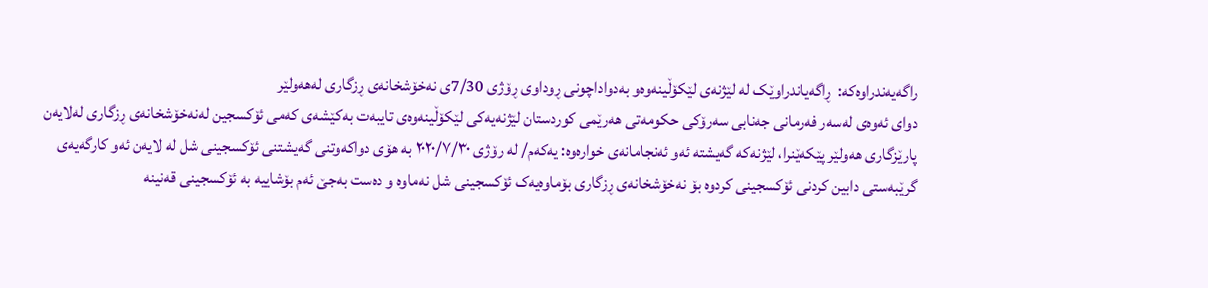راگه‌یه‌ندراوه‌که‌:  ڕاگه‌‌یاندراوێک له‌‌ لێژنه‌ى لێکۆڵینه‌وه‌و به‌دواداچونى ڕوداوى ڕۆژى 7/30ى نه‌خۆشخانه‌ى ڕزگارى له‌هه‌ولێر                                                                                      دواى ئه‌‌وه‌‌ى له‌‌سه‌‌ر فه‌‌رمانى جه‌‌نابى سه‌‌رۆکى حکومه‌‌تى هه‌‌رێمى کوردستان لێژنه‌‌یه‌‌کى لێکۆڵینه‌‌وه‌‌ى تایبه‌‌ت به‌‌کێشه‌‌ى که‌‌مى ئۆکسجین له‌‌نه‌‌خۆشخانه‌‌ى ڕزگارى له‌‌لایه‌‌ن پارێزگارى هه‌‌ولێر پێکه‌ێنرا، لێژنه‌‌که‌‌ گه‌‌یشته‌‌ ئه‌‌و ئه‌‌نجامانه‌‌ى خواره‌‌وه‌: یه‌‌که‌‌م/ له‌‌ رۆژى ٢٠٢٠/٧/٣٠ به‌‌ هۆى دواکه‌‌وتنى گه‌‌یشتنى ئۆکسجینى شل له‌‌ لایه‌‌ن ئه‌‌و کارگه‌‌یه‌‌ى گرێبه‌‌ستى دابین کردنى ئۆکسجینى کردوه‌‌ بۆ نه‌‌خۆشخانه‌‌ى ڕزگارى بۆماوه‌‌یه‌‌ک ئۆکسجینى شل نه‌‌ماوه‌‌ و ده‌‌ست به‌‌جێ ئه‌‌م بۆشاییه‌‌ به‌‌ ئۆکسجینى قه‌‌نینه‌‌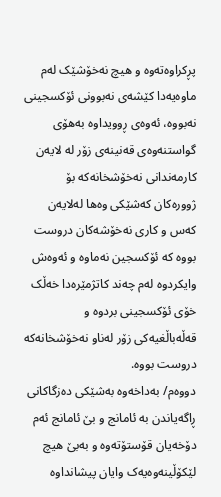پڕکراوه‌‌ته‌‌وه‌‌ و هیچ نه‌‌خۆشێک له‌‌م ماوه‌‌یه‌‌دا کێشه‌‌ى نه‌‌بوونى ئۆکسجینى نه‌‌بووه‌‌، ئه‌‌وه‌‌ى ڕوویداوه‌‌ به‌هۆى گواستنه‌‌وه‌‌ى قه‌‌نینه‌‌ى زۆر له‌‌ لایه‌‌ن کارمه‌‌ندانى نه‌‌خۆشخانه‌‌که‌‌ بۆ ژووره‌‌کان که‌‌شێکى وه‌‌ها له‌‌لایه‌‌ن که‌‌س و کارى نه‌‌خۆشه‌‌کان دروست بووه‌‌ که‌‌ ئۆکسجین نه‌‌ماوه‌‌ و ئه‌‌وه‌‌ش وایکردوه‌‌ له‌‌م چه‌‌ند کاتژمێره‌‌دا خه‌‌ڵک خۆى ئۆکسجینى بردوه‌‌ و قه‌‌ڵه‌‌باڵغیه‌‌کى زۆر له‌‌ناو نه‌‌خۆشخانه‌‌که‌‌ دروست بووه‌.                                                                                دووه‌‌م/ به‌‌داخه‌‌وه‌‌ به‌‌شێکى ده‌‌زگاکانى ڕاگه‌‌یاندن به‌‌ ئامانج و بێ ئامانج ئه‌‌م دۆخه‌‌یان قۆستۆته‌‌وه‌‌ و به‌‌بێ هیچ لێکۆڵینه‌‌وه‌یه‌‌ک وایان پیشانداوه‌‌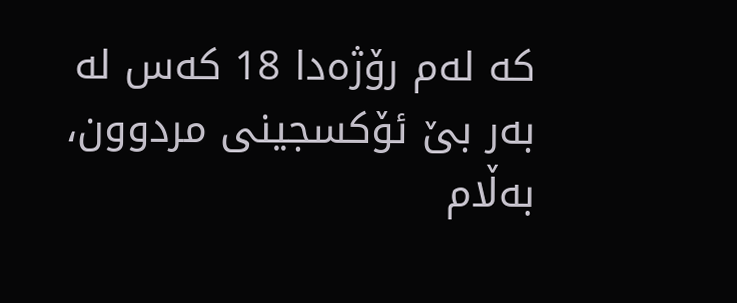که‌‌ له‌‌م رۆژه‌‌دا 18 که‌‌س له‌‌ به‌‌ر بێ ئۆکسجینى مردوون، به‌‌ڵام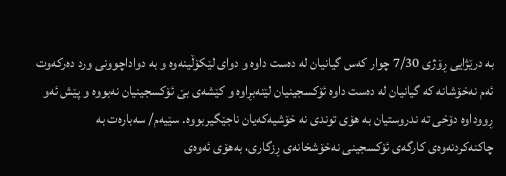به‌‌ درێژایى ڕۆژى 7/30 چوار که‌‌س گیانیان له‌‌ ده‌‌ست داوه‌‌ و دواى لێکۆڵینه‌‌وه‌‌ و به‌‌ دواداچوونى ورد ده‌‌رکه‌‌وت ئه‌‌م نه‌‌خۆشانه‌‌ که‌‌ گیانیان له‌‌ ده‌‌ست داوه‌‌ ئۆکسجینیان لێنه‌‌بڕاوه‌‌ و کێشه‌‌ى بێ ئۆکسجینیان نه‌‌بووه‌‌ و پێش ئه‌‌و ڕووداوه‌‌ دۆخى ته‌‌ ندروستیان به‌‌ ھۆى توندى نه‌‌ خۆشیه‌‌که‌‌یان ناجێگیربووه‌. سێیه‌‌م/ سه‌‌باره‌‌ت به‌‌ چاکنه‌‌کردنه‌‌وه‌‌ى کارگه‌‌ى ئۆکسجینى نه‌‌خۆشخانه‌‌ى ڕزگاری، به‌‌هۆى ئه‌‌وه‌‌ى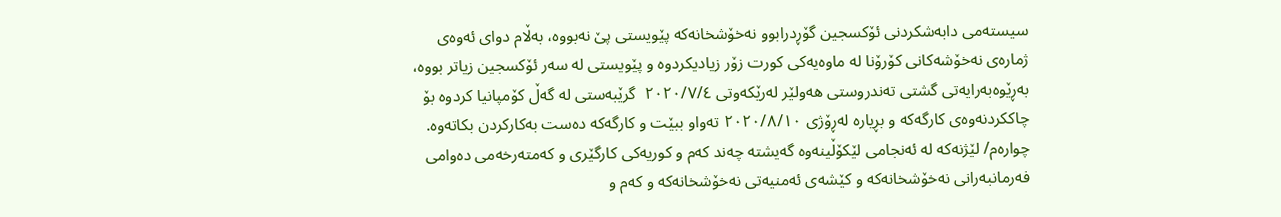سیسته‌‌مى دابه‌‌شکردنى ئۆکسجین گۆڕدرابوو نه‌‌خۆشخانه‌‌که‌‌ پێویستى پێ نه‌‌بووه‌‌، به‌‌ڵام دواى ئه‌‌وه‌‌ى ژماره‌‌ى نه‌‌خۆشه‌‌کانى کۆرۆنا له‌‌ ماوه‌‌یه‌‌کى کورت زۆر زیادیکردوه‌‌ و پێویستى له‌‌ سه‌‌ر ئۆکسجین زیاتر بووه‌‌، به‌ڕێوه‌‌به‌‌رایه‌‌تى گشتى ته‌‌ندروستى هه‌‌ولێر له‌‌رێکه‌‌وتى ٢٠٢٠/٧/٤  گرێبه‌‌ستى له‌‌ گه‌‌ڵ کۆمپانیا کردوه‌‌ بۆ چاککردنه‌‌وه‌‌ى کارگه‌‌که‌‌ و بڕیاره‌‌ له‌‌ڕۆژى ٢٠٢٠/٨/١٠ ته‌‌واو ببێت و کارگه‌‌که‌‌ ده‌‌ست به‌‌کارکردن بکاته‌‌وه‌.                                                                                                                                                       چواره‌‌م/ لێژنه‌‌که‌‌ له‌‌ ئه‌‌نجامى لێکۆڵینه‌‌وه‌‌ گه‌‌یشته‌‌ چه‌‌ند که‌‌م و کوریه‌‌کى کارگێرى و که‌‌مته‌‌رخه‌‌مى ده‌‌وامى فه‌‌رمانبه‌‌رانى نه‌‌خۆشخانه‌‌که‌‌ و کێشه‌‌ى ئه‌‌منیه‌‌تى نه‌‌خۆشخانه‌‌که‌‌ و که‌‌م و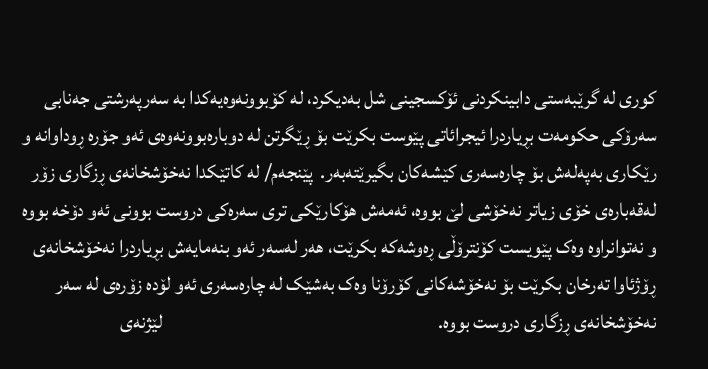کورى له‌‌ گرێبه‌‌ستى دابینکردنى ئۆکسجینى شل به‌‌دیکرد، له‌‌ کۆبوونه‌‌وه‌‌یه‌‌کدا به‌‌ سه‌‌رپه‌‌رشتى جه‌‌نابى سه‌‌رۆکى حکومه‌‌ت بڕیاردرا ئیجرائاتى پێوست بکرێت بۆ ڕێگرتن له‌‌ دوباره‌‌بوونه‌‌وه‌‌ى ئه‌‌و جۆره‌‌ ڕوداوانه‌‌ و رێکارى به‌‌په‌‌له‌‌ش بۆ چاره‌‌سه‌‌رى کێشه‌‌کان بگیرێته‌‌به‌‌ر.  پێنجه‌‌م/ له‌‌ کاتێکدا نه‌‌خۆشخانه‌‌ى ڕزگارى زۆر له‌‌قه‌‌باره‌‌ى خۆى زیاتر نه‌‌خۆشى لێ بووه‌‌، ئه‌‌مه‌‌ش هۆکارێکى ترى سه‌‌ره‌‌کى دروست بوونى ئه‌‌و دۆخه‌‌ بووه‌‌ و نه‌‌توانراوه‌‌ وه‌‌ک پێویست کۆنترۆڵى ڕه‌‌وشه‌‌که‌‌ بکرێت، هه‌‌ر له‌‌سه‌‌ر ئه‌‌و بنه‌‌مایه‌‌ش بڕیاردرا نه‌‌خۆشخانه‌‌ى ڕۆژئاوا ته‌‌رخان بکرێت بۆ نه‌‌خۆشه‌‌کانى کۆرۆنا وه‌‌ک به‌‌شێک له‌‌ چاره‌‌سه‌‌رى ئه‌‌و لۆده‌‌ زۆره‌‌ى له‌‌ سه‌‌ر نه‌‌خۆشخانه‌‌ى ڕزگارى دروست بووه‌.                                                                      لێژنه‌ى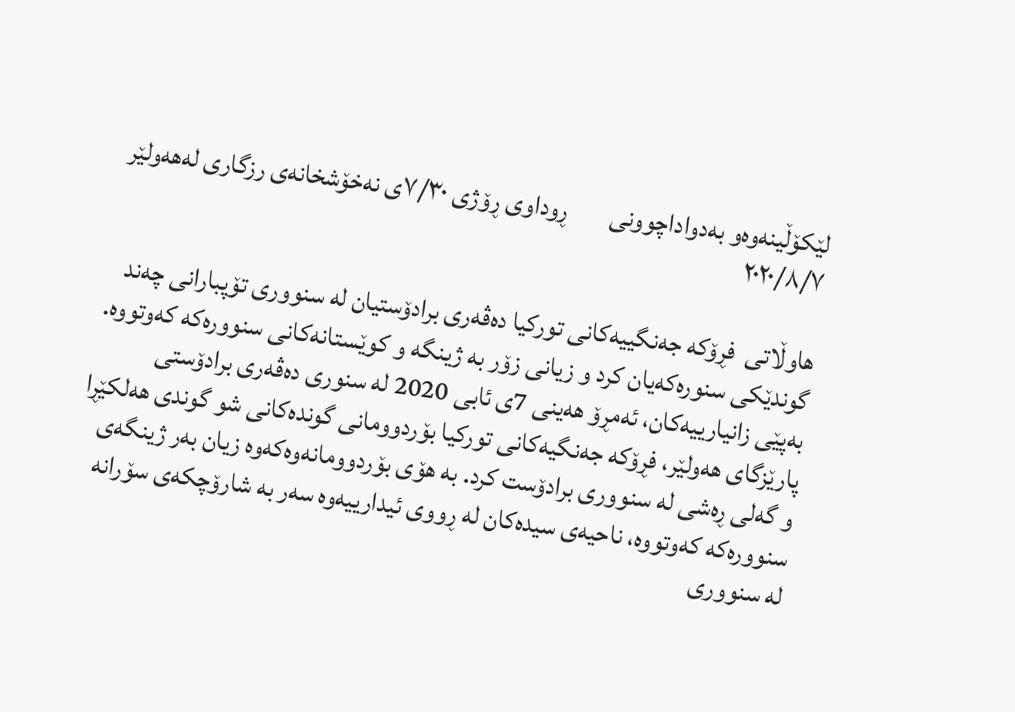لێکۆڵینه‌وه‌و به‌دواداچوونى        ڕوداوى ڕۆژى ٧/٣٠ى نه‌خۆشخانه‌ى رزگارى له‌هه‌ولێر ٢٠٢٠/٨/٧

هاوڵاتى  فڕۆکه‌ جه‌نگییه‌کانى تورکیا ده‌ڤه‌رى برادۆستیان له‌ سنوورى تۆپبارانى چه‌ند گوندێکى سنوره‌که‌یان کرد و زیانى زۆر به‌ ژینگه‌ و کوێستانه‌کانى سنووره‌که‌ که‌وتووه‌.   به‌پێى زانیارییه‌کان، ئه‌مڕۆ هه‌ینى 7ى ئابى 2020 له‌ سنورى ده‌ڤه‌رى برادۆستى پارێزگاى هه‌ولێر، فڕۆکه‌ جه‌نگیه‌کانى تورکیا بۆردوومانى گونده‌کانى شو گوندى هه‌لکێڕا و گه‌لى ڕه‌شى له‌ سنوورى برادۆست کرد. به‌ هۆى بۆردوومانه‌وه‌که‌وه‌ زیان به‌ر ژینگه‌ى سنووره‌که‌ که‌وتووه‌، ناحیه‌ى سیده‌کان له‌ ڕووى ئیدارییه‌وه‌ سه‌ر به‌ شارۆچکه‌ى سۆرانه‌ له‌ سنوورى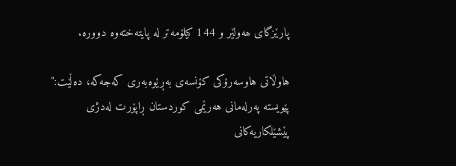پارێزگاى ھه‌ولێر و 144 کیلۆمه‌تر له‌ پایته‌خته‌وه‌ دووره‌.

هاوڵاتى ‌هاوسه‌رۆکى کۆنسه‌ى به‌ڕێوه‌به‌رى که‌جه‌که‌، ده‌ڵێت:" پێویسته‌ په‌رله‌مانى هه‌رێمى کوردستان ڕاپۆرت له‌دژى پێشێلکاریه‌کانى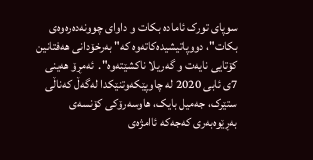سوپاى تورک ئاماده‌ بکات و داواى چوونه‌ده‌ره‌وه‌ى بکات"، دووپاتیشیده‌کاته‌وه‌ که‌" به‌رخۆدانى هه‌فتانین کۆتایى نایه‌ت و گه‌ریلا ناکشێته‌وه‌".  ئه‌مڕۆ هه‌ینى 7ى ئابى 2020 له‌ چاوپێکه‌وتنێکدا له‌گه‌ڵ که‌ناڵى ستێرک، جه‌میل بایک، هاوسه‌رۆکى کۆنسه‌ى به‌ڕێوه‌به‌رى که‌جه‌که‌ ئاامژه‌ى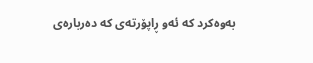به‌وه‌کرد که‌ ئه‌و ڕاپۆرته‌ى که‌ ده‌رباره‌ى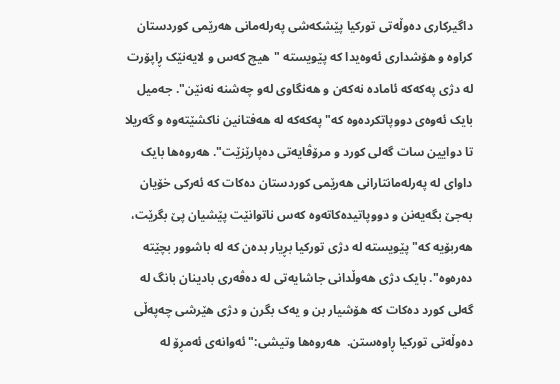داگیرکارى ده‌وڵه‌تى تورکیا پێشکه‌شى په‌رله‌مانى هه‌رێمى کوردستان کراوه‌ و هۆشدارى ئه‌وه‌یدا که‌ پێویسته‌ "هیچ که‌س و لایه‌نێک ڕاپۆرت له‌ دژى په‌که‌که‌ ئاماده‌ نه‌که‌ن و هه‌نگاوى له‌و چه‌شنه‌ نه‌نێن". جه‌میل بایک ئه‌وه‌ى دووپاتکرده‌وه‌ که‌" په‌که‌که‌ له‌ هه‌فتانین ناکشێته‌وه‌ و گه‌ریلا تا دوایین سات گه‌لى کورد و مرۆڤایه‌تى ده‌پارێزێت". هه‌روه‌ها بایک داواى له‌ په‌رله‌مانتارانى هه‌رێمى کوردستان ده‌کات که‌ ئه‌رکى خۆیان به‌جێ بگه‌یه‌نن و دووپاتیده‌کاته‌وه‌ که‌س ناتوانێت پێشیان پێ بگرێت، هه‌ربۆیه‌ که‌"پێویسته‌ له‌ دژى تورکیا بڕیار بده‌ن که‌ له‌ باشوور بچێته‌ ده‌ره‌وه‌". بایک دژى هه‌وڵدانى جاشایه‌تى له‌ ده‌ڤه‌رى بادینان بانگ له‌ گه‌لى کورد ده‌کات که‌ هۆشیار بن و یه‌ک بگرن و دژى هێرشى چه‌په‌ڵى ده‌وڵه‌تى تورکیا ڕاوه‌ستن.  هه‌روه‌ها وتیشى:"ئه‌وانه‌ى ئه‌مڕۆ له‌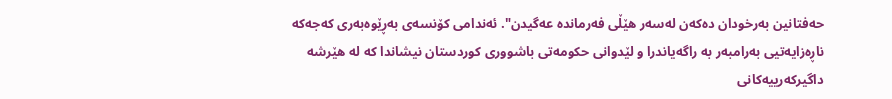حه‌فتانین به‌رخودان ده‌که‌ن له‌سه‌ر هێڵى فه‌رمانده‌ عه‌گیدن". ئه‌ندامى کۆنسه‌ى به‌ڕێوه‌به‌رى که‌جه‌که‌ ناڕه‌زایه‌تیى به‌رامبه‌ر به‌ راگه‌یاندرا و لێدوانى حکومه‌تى باشوورى کوردستان نیشاندا که‌ له‌ هێرشه‌ داگیرکه‌رییه‌کانى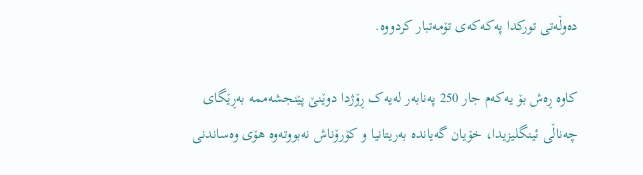ده‌وڵه‌تى تورکدا په‌که‌که‌ى تۆمه‌تبار کردووه‌.

کاوه‌ ڕه‌ش بۆ یه‌که‌م جار 250 په‌نابه‌ر له‌یه‌ک ڕۆژدا دوێنێ پێنجشه‌ممه‌ به‌ڕێگاى چه‌ناڵى ئینگلیزیدا، خۆیان گه‌یانده‌ به‌ریتانیا و کۆرۆناش نه‌بووته‌وه‌ هۆى وه‌ساندنى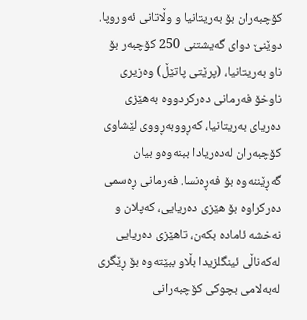کۆچبه‌ران بۆ به‌ریتانیا و وڵاتانى ئه‌وروپا. دوێنێ دواى گه‌یشتنى 250 کۆچبه‌ر بۆ ناو به‌ریتانیا، (پرێتى پاتێڵ) وه‌زیرى ناوخۆ فه‌رمانى ده‌رکردووه‌ به‌هێزى ده‌ریاى به‌ریتانیا، که‌ڕووبه‌ڕووى لێشاوى کۆچبه‌ران له‌ده‌ریادا ببنه‌وه‌و بیان گه‌ڕێننه‌وه‌ بۆ فه‌ڕه‌نسا. فه‌رمانى ڕه‌سمى ده‌رکراوه‌ بۆ هێزى ده‌ریایی، که‌پلان و نه‌خشه‌ ئاماده‌ بکه‌ن، تاهێزى ده‌ریایى له‌که‌ناڵى ئینگلزیدا بڵاو ببێته‌وه‌ بۆ ڕێگرى له‌به‌لامى بچوکى کۆچبه‌رانى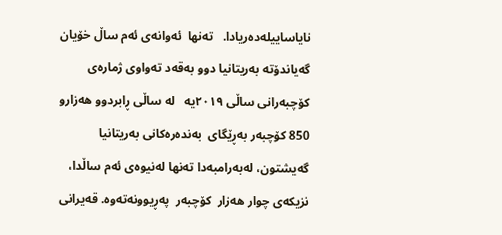نایاساییله‌ده‌ریادا.   ته‌نها  ئه‌وانه‌ى ئه‌م ساڵ خۆیان گه‌یاندۆته‌ به‌ریتانیا دوو به‌قه‌د ته‌واوى ژماره‌ى کۆچبه‌رانى ساڵى ٢٠١٩یه‌   له‌ ساڵى ڕابردوو هه‌زارو 850 کۆچبه‌ر به‌ڕێگاى  به‌نده‌ره‌کانى به‌ریتانیا گه‌یشتون، له‌به‌رامبه‌دا ته‌نها له‌نیوه‌ى ئه‌م ساڵدا، نزیکه‌ى چوار هه‌زار  کۆچبه‌ر  په‌ڕیوونه‌ته‌وه‌. قه‌یرانى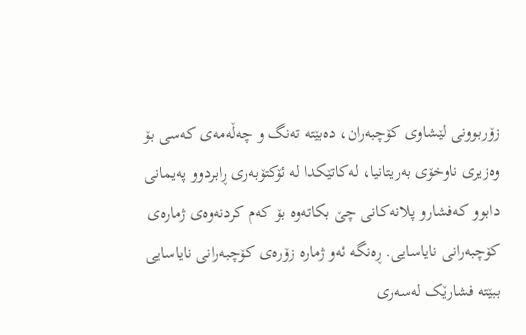زۆربوونى لێشاوى کۆچبه‌ران، ده‌بێته‌ ته‌نگ و چه‌ڵه‌مه‌ى که‌سى بۆ وه‌زیرى ناوخۆى به‌ریتانیا، له‌کاتێکدا له‌ ئۆکتۆبه‌رى ڕابردوو په‌یمانى دابوو که‌فشارو پلانه‌کانى چێ‌ بکاته‌وه‌ بۆ که‌م کردنه‌وه‌ى ژماره‌ى کۆچبه‌رانى نایاسایی. ڕه‌نگه‌ ئه‌و ژماره‌ زۆره‌ى کۆچبه‌رانى نایاسایى ببێته‌ فشارێک له‌سه‌رى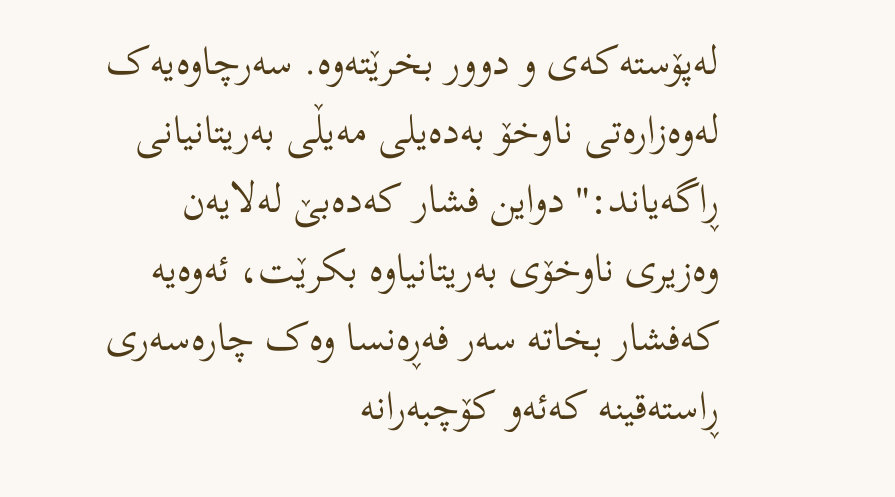له‌پۆسته‌که‌ى و دوور بخرێته‌وه‌. سه‌رچاوه‌یه‌ک له‌وه‌زاره‌تى ناوخۆ به‌ده‌یلى مه‌یڵى به‌ریتانیانى ڕاگه‌یاند:" دواین فشار که‌ده‌بێ له‌لایه‌ن وه‌زیرى ناوخۆى به‌ریتانیاوه‌ بکرێت، ئه‌وه‌یه‌ که‌فشار بخاته‌ سه‌ر فه‌ڕه‌نسا وه‌ک چاره‌سه‌رى ڕاسته‌قینه‌ که‌ئه‌و کۆچبه‌رانه‌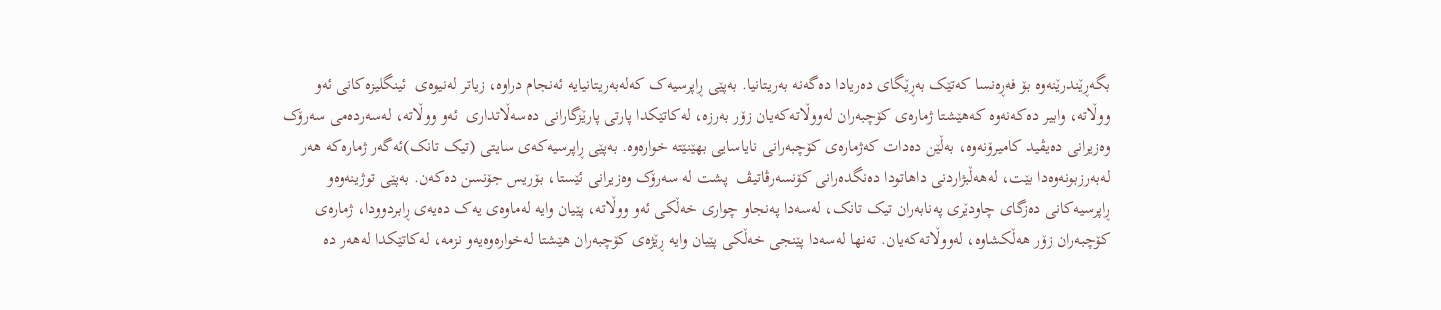بگه‌ڕێندرێنه‌وه‌ بۆ فه‌ڕه‌نسا که‌تێک به‌ڕێگاى ده‌ریادا ده‌گه‌نه‌ به‌ریتانیا. به‌پێى ڕاپرسیه‌ک که‌له‌به‌ریتانیایه‌ ئه‌نجام دراوه‌، زیاتر له‌نیوه‌ى  ئینگلیزه‌کانى ئه‌و ووڵاته‌، وابیر ده‌که‌نه‌وه‌ که‌هێشتا ژماره‌ى کۆچبه‌ران له‌ووڵاته‌که‌یان زۆر به‌رزه‌، له‌کاتێکدا پارتى پارێزگارانى ده‌سه‌ڵاتدارى  ئه‌و ووڵاته‌، له‌سه‌رده‌مى سه‌رۆک وه‌زیرانى ده‌یڤید کامیرۆنه‌وه‌، به‌ڵێن ده‌دات که‌ژماره‌ى کۆچبه‌رانى نایاسایى بهێنێته‌ خواره‌وه‌. به‌پێى ڕاپرسیه‌که‌ى سایتى (تیک تانک)ئه‌گه‌ر ژماره‌که‌ هه‌ر له‌به‌رزبونه‌وه‌دا بێت، له‌هه‌ڵبژاردنى داهاتودا ده‌نگده‌رانى کۆنسه‌رڤاتیڤ  پشت له‌ سه‌رۆک وه‌زیرانى ئێستا، بۆریس جۆنسن ده‌که‌ن. به‌پێى توژینه‌وه‌و ڕاپرسیه‌کانى ده‌زگاى چاودێرى په‌نابه‌ران تیک تانک، له‌سه‌دا په‌نجاو چوارى خه‌ڵکى ئه‌و ووڵاته‌، پێیان وایه‌ له‌ماوه‌ى یه‌ک ده‌یه‌ى ڕابردوودا، ژماره‌ى کۆچبه‌ران زۆر هه‌ڵکشاوه‌، له‌ووڵاته‌که‌یان. ته‌نها له‌سه‌دا پێنجى خه‌ڵکى پێیان وایه‌ ڕێژه‌ى کۆچبه‌ران هێشتا له‌خواره‌وه‌یه‌و نزمه‌، له‌کاتێکدا له‌هه‌ر ده‌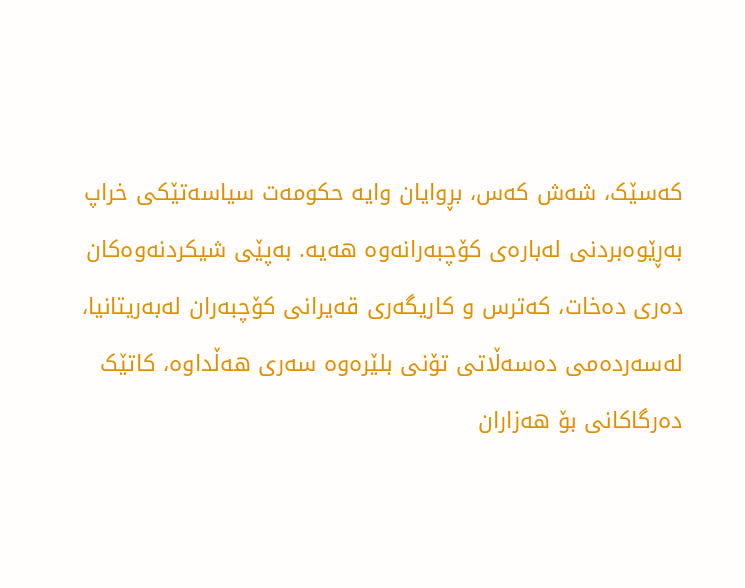که‌سێک، شه‌ش که‌س، بڕوایان وایه‌ حکومه‌ت سیاسه‌تێکى خراپ به‌ڕێوه‌بردنى له‌باره‌ى کۆچبه‌رانه‌وه‌ هه‌یه‌. به‌پێى شیکردنه‌وه‌کان ده‌رى ده‌خات، که‌ترس و کاریگه‌رى قه‌یرانى کۆچبه‌ران له‌به‌ریتانیا، له‌سه‌رده‌مى ده‌سه‌ڵاتى تۆنى بلێره‌وه‌ سه‌رى هه‌ڵداوه‌، کاتێک ده‌رگاکانى بۆ هه‌زاران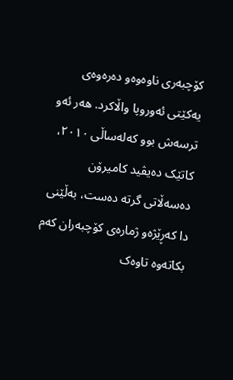کۆچبه‌رى ناوه‌وه‌و ده‌ره‌وه‌ى یه‌کێتى ئه‌وروپا واڵاکرد. هه‌ر ئه‌و ترسه‌ش بوو که‌له‌ساڵى ٢٠١٠، کاتێک ده‌یڤید کامیرۆن ده‌سه‌ڵاتى گرته‌ ده‌ست، به‌ڵێنى دا که‌ڕێژه‌و ژماره‌ى کۆچبه‌ران که‌م بکاته‌وه‌ تاوه‌ک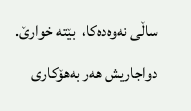ساڵى نه‌وه‌ده‌کا،  بێته‌ خوارێ. دواجاریش هه‌ر به‌هۆکارى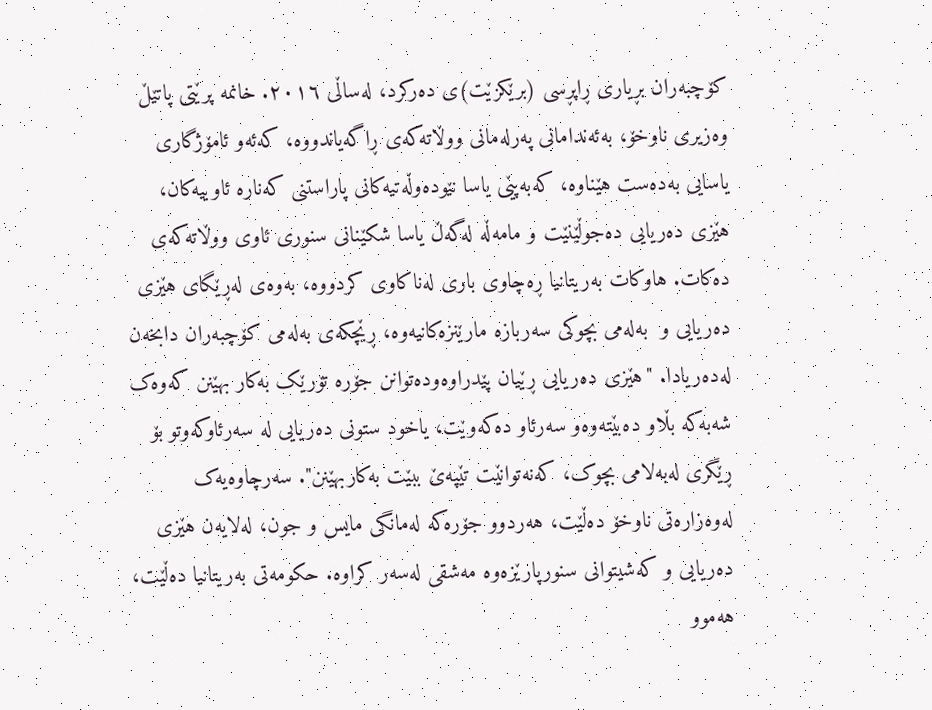کۆچبه‌ران بڕیارى ڕاپڕسى (برێکزێت)ى ده‌رکرد، له‌ساڵى ٢٠١٦. خانمه‌ پرێتى پاتێڵ وه‌زیرى ناوخۆ، به‌ئه‌ندامانى په‌رله‌مانى ووڵاته‌که‌ى ڕاگه‌یاندووه‌، که‌ئه‌و ئامۆژگارى یاسایى به‌ده‌ست هێناوه‌، که‌به‌پێى یاسا نێوده‌وڵه‌تیه‌کانى پاراستنى که‌ناره‌ ئاوییه‌کان، هێزى ده‌ریایى ده‌جوڵێنێت و مامه‌ڵه‌ له‌گه‌ڵ یاسا شکێنانى سنورى ئاوى ووڵاته‌که‌ى ده‌کات. هاوکات به‌ریتانیا ڕه‌چاوى بارى له‌ناکاوى کردووه‌، به‌وه‌ى له‌ڕێگاى هێزى ده‌ریایى و  به‌له‌مى بچوکى سه‌ربازه‌ مارێنزه‌کانیه‌وه‌، ڕێچکه‌ى به‌له‌مى کۆچبه‌ران دابخه‌ن له‌ده‌ریادا. "هێزى ده‌ریایى ڕێیان پێدراوه‌وده‌توانن جۆره‌ تۆرێک به‌کار بهێنن که‌وه‌ک شه‌به‌که‌ بڵاو ده‌بێته‌وه‌و سه‌رئاو ده‌که‌وێت، یاخود ستونى ده‌ریایى له‌ سه‌رئاوکه‌وتو بۆ ڕێگرى له‌به‌لامى بچوک، که‌نه‌توانێت تێپه‌ێ‌ ببێت به‌کاربهێنن". سه‌رچاوه‌یه‌ک له‌وه‌زاره‌تى ناوخۆ ده‌ڵێت، هه‌ردوو جۆره‌که‌ له‌مانگى مایس و جون، له‌لایه‌ن هێزى ده‌ریایى و که‌شیتوانى سنورپارێزه‌وه‌ مه‌شقى له‌سه‌ر کراوه‌. حکومه‌تى به‌ریتانیا ده‌ڵێت، هه‌موو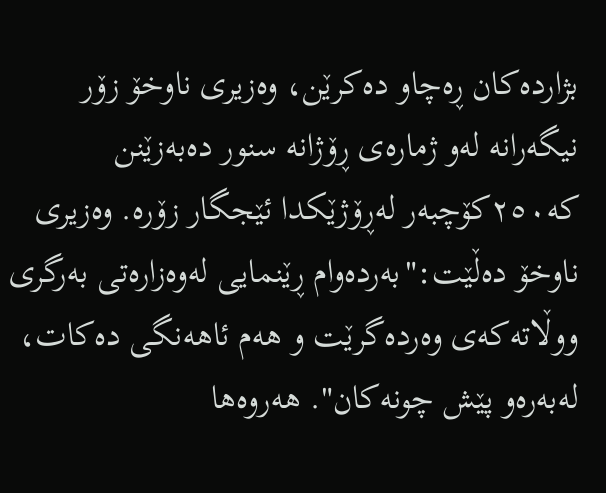بژارده‌کان ڕه‌چاو ده‌کرێن، وه‌زیرى ناوخۆ زۆر نیگه‌رانه‌ له‌و ژماره‌ى ڕۆژانه‌ سنور ده‌به‌زێنن که‌٢٥٠کۆچبه‌ر له‌ڕۆژێکدا ئێجگار زۆره‌. وه‌زیرى ناوخۆ ده‌ڵێت:"به‌رده‌وام ڕێنمایى له‌وه‌زاره‌تى به‌رگرى ووڵاته‌که‌ى وه‌رده‌گرێت و هه‌م ئاهه‌نگى ده‌کات، له‌به‌ره‌و پێش چونه‌کان". هه‌روه‌ها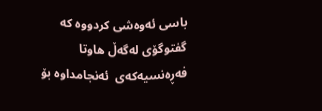باسى ئه‌وه‌شى کردووه‌ که‌ گفتوگۆى له‌گه‌ڵ هاوتا فه‌ڕه‌نسیه‌که‌ى  ئه‌نجامداوه‌ بۆ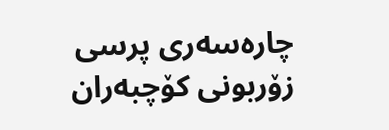چاره‌سه‌رى پرسى زۆربونى کۆچبه‌ران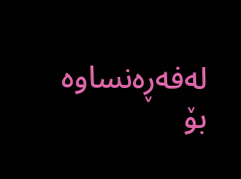له‌فه‌ڕه‌نساوه‌ بۆ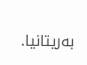به‌ریتانیا.